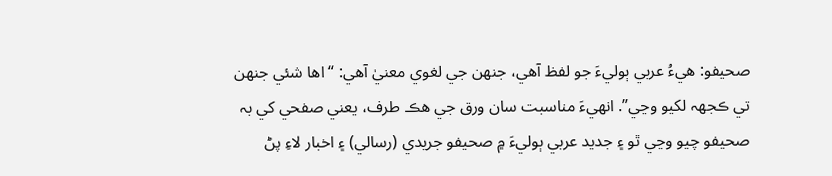صحيفو: هيءُ عربي ٻوليءَ جو لفظ آهي، جنهن جي لغوي معنيٰ آهي: “اها شئي جنهن تي ڪجهہ لکيو وڃي”. انهيءَ مناسبت سان ورق جي هڪ طرف، يعني صفحي کي بہ صحيفو چيو وڃي ٿو ۽ جديد عربي ٻوليءَ ۾ صحيفو جريدي (رسالي) ۽ اخبار لاءِ پڻ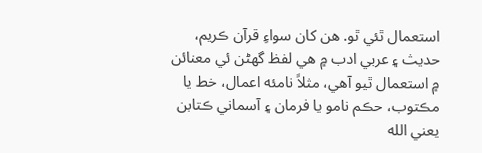استعمال ٿئي ٿو. هن کان سواءِ قرآن ڪريم، حديث ۽ عربي ادب ۾ هي لفظ گهڻن ئي معنائن ۾ استعمال ٿيو آهي، مثلاً نامئه اعمال، خط يا مڪتوب، حڪم نامو يا فرمان ۽ آسماني ڪتابن يعني الله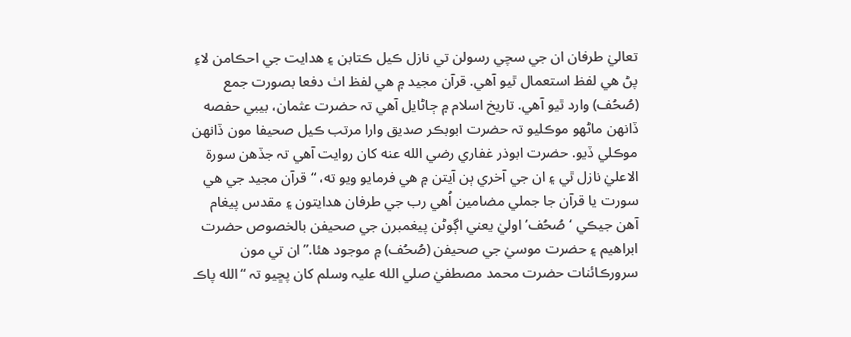تعاليٰ طرفان ان جي سچي رسولن تي نازل ڪيل ڪتابن ۽ هدايت جي احڪامن لاءِ پڻ هي لفظ استعمال ٿيو آهي. قرآن مجيد ۾ هي لفظ اٺ دفعا بصورت جمع (صُحُف) وارد ٿيو آهي. تاريخ اسلام ۾ ڄاڻايل آهي تہ حضرت عثمان، بيبي حفصه ڏانهن ماڻهو موڪليو تہ حضرت ابوبڪر صديق وارا مرتب ڪيل صحيفا مون ڏانهن موڪلي ڏيو. حضرت ابوذر غفاري رضي الله عنه کان روايت آهي تہ جڏهن سورة الاعليٰ نازل ٿي ۽ ان جي آخري ٻن آيتن ۾ هي فرمايو ويو ته، “قرآن مجيد جي هي سورت يا قرآن جا جملي مضامين اُهي رب جي طرفان هدايتون ۽ مقدس پيغام آهن جيڪي ‘صُحُف’ اوليٰ يعني اڳوڻن پيغمبرن جي صحيفن بالخصوص حضرت ابراهيم ۽ حضرت موسيٰ جي صحيفن (صُحُف) ۾ موجود هئا.” ان تي مون سرورڪائنات حضرت محمد مصطفيٰ صلي الله عليہ وسلم کان پڇيو تہ “الله پاڪ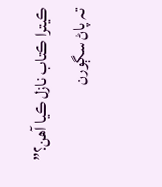ڪيترا ڪتاب نازل ڪيا آهن؟” تہ پاڻ سڳورن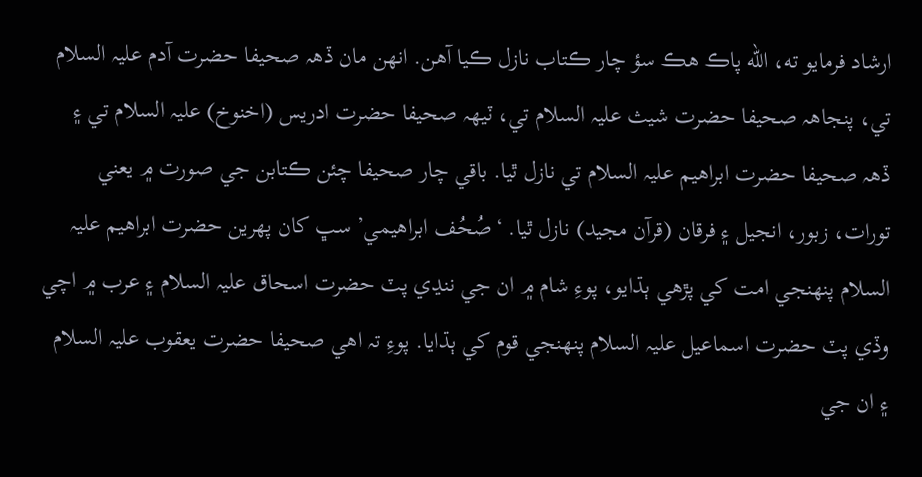ارشاد فرمايو ته، الله پاڪ هڪ سؤ چار ڪتاب نازل ڪيا آهن. انهن مان ڏھہ صحيفا حضرت آدم عليہ السلام تي، پنجاھہ صحيفا حضرت شيث عليہ السلام تي، ٽيھہ صحيفا حضرت ادريس (اخنوخ) عليہ السلام تي ۽ ڏھہ صحيفا حضرت ابراهيم عليہ السلام تي نازل ٿيا. باقي چار صحيفا چئن ڪتابن جي صورت ۾ يعني تورات، زبور، انجيل ۽ فرقان (قرآن مجيد) نازل ٿيا. ‘صُحُف ابراهيمي’ سڀ کان پهرين حضرت ابراهيم عليہ السلام پنھنجي امت کي پڙهي ٻڌايو، پوءِ شام ۾ ان جي ننڍي پٽ حضرت اسحاق عليہ السلام ۽ عرب ۾ اچي وڏي پٽ حضرت اسماعيل عليہ السلام پنھنجي قوم کي ٻڌايا. پوءِ تہ اهي صحيفا حضرت يعقوب عليہ السلام ۽ ان جي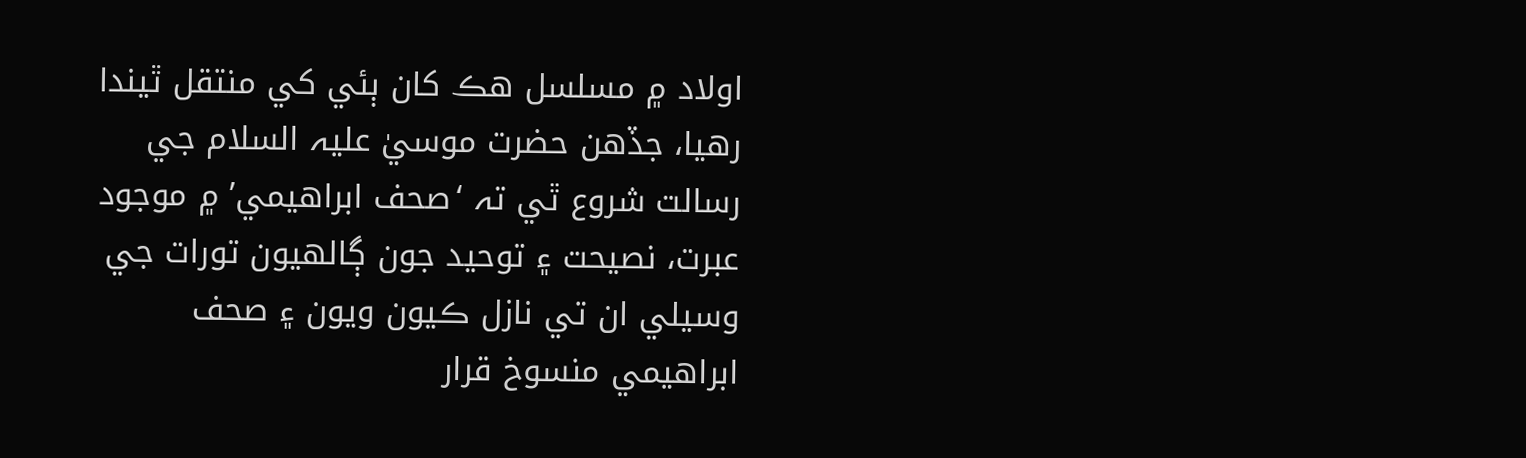اولاد ۾ مسلسل هڪ کان ٻئي کي منتقل ٿيندا رهيا، جڏهن حضرت موسيٰ عليہ السلام جي رسالت شروع ٿي تہ ‘صحف ابراهيمي’ ۾ موجود عبرت، نصيحت ۽ توحيد جون ڳالهيون تورات جي وسيلي ان تي نازل ڪيون ويون ۽ صحف ابراهيمي منسوخ قرار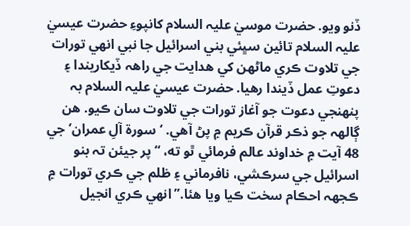ڏنو ويو. حضرت موسيٰ عليہ السلام کانپوءِ حضرت عيسيٰ عليہ السلام تائين سڀئي بني اسرائيل جا نبي انهي تورات جي تلاوت ڪري ماڻهن کي هدايت جي راھہ ڏيکاريندا ۽ دعوتِ عمل ڏيندا رهيا. حضرت عيسيٰ عليہ السلام بہ پنھنجي دعوت جو آغاز تورات جي تلاوت سان ڪيو. هن ڳالھہ جو ذڪر قرآن ڪريم ۾ پڻ آهي. ‘سورة آلِ عمران’ جي 48 آيت ۾ خداوند عالم فرمائي ٿو ته، “پر جيئن تہ بنو اسرائيل جي سرڪشي، نافرماني ۽ ظلم جي ڪري تورات ۾ ڪجهہ احڪام سخت ڪيا ويا هئا.” انهي ڪري انجيل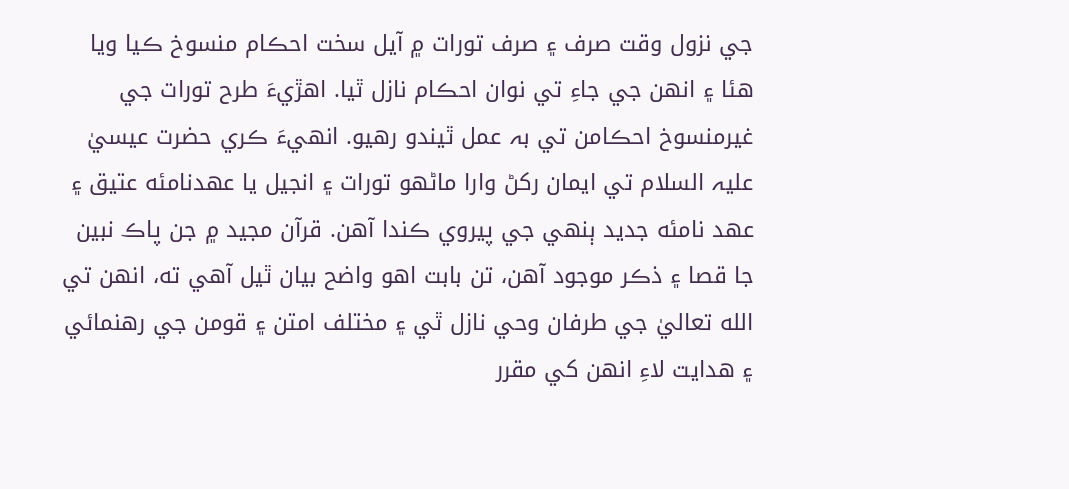جي نزول وقت صرف ۽ صرف تورات ۾ آيل سخت احڪام منسوخ ڪيا ويا هئا ۽ انهن جي جاءِ تي نوان احڪام نازل ٿيا. اهڙيءَ طرح تورات جي غيرمنسوخ احڪامن تي بہ عمل ٿيندو رهيو. انهيءَ ڪري حضرت عيسيٰ عليہ السلام تي ايمان رکڻ وارا ماڻهو تورات ۽ انجيل يا عهدنامئه عتيق ۽ عھد نامئه جديد ٻنهي جي پيروي ڪندا آهن. قرآن مجيد ۾ جن پاڪ نبين جا قصا ۽ ذڪر موجود آهن، تن بابت اهو واضح بيان ٿيل آهي ته، انهن تي الله تعاليٰ جي طرفان وحي نازل ٿي ۽ مختلف امتن ۽ قومن جي رهنمائي ۽ هدايت لاءِ انهن کي مقرر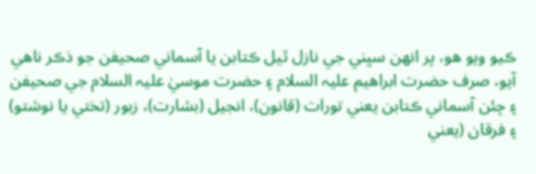ڪيو ويو هو، پر انهن سڀني جي نازل ٿيل ڪتابن يا آسماني صحيفن جو ذڪر ناهي آيو، صرف حضرت ابراهيم عليہ السلام ۽ حضرت موسيٰ عليہ السلام جي صحيفن ۽ چئن آسماني ڪتابن يعني تورات (قانون)، انجيل (بشارت)، زبور (تختي يا نوشتو) ۽ فرقان (يعني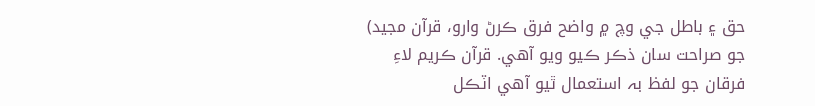حق ۽ باطل جي وچ ۾ واضح فرق ڪرڻ وارو، قرآن مجيد) جو صراحت سان ذڪر ڪيو ويو آهي. قرآن ڪريم لاءِ فرقان جو لفظ بہ استعمال ٿيو آهي اٽڪل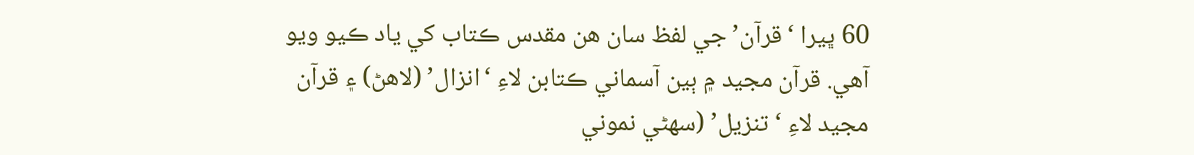60 ڀيرا ‘قرآن’ جي لفظ سان هن مقدس ڪتاب کي ياد ڪيو ويو آهي. قرآن مجيد ۾ ٻين آسماني ڪتابن لاءِ ‘انزال’ (لاهڻ) ۽ قرآن مجيد لاءِ ‘تنزيل’ (سھڻي نموني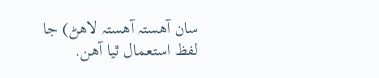سان آھستہ آھستہ لاهڻ) جا لفظ استعمال ٿيا آهن.